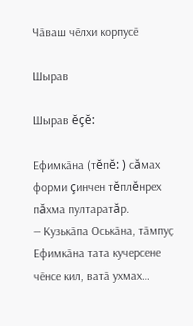Чӑваш чӗлхи корпусӗ

Шырав

Шырав ĕçĕ:

Ефимкӑна (тĕпĕ: ) сăмах форми çинчен тĕплĕнрех пăхма пултаратăр.
— Кузькӑпа Оськӑна, тӑмпуҫ Ефимкӑна тата кучерсене чӗнсе кил, ватӑ ухмах…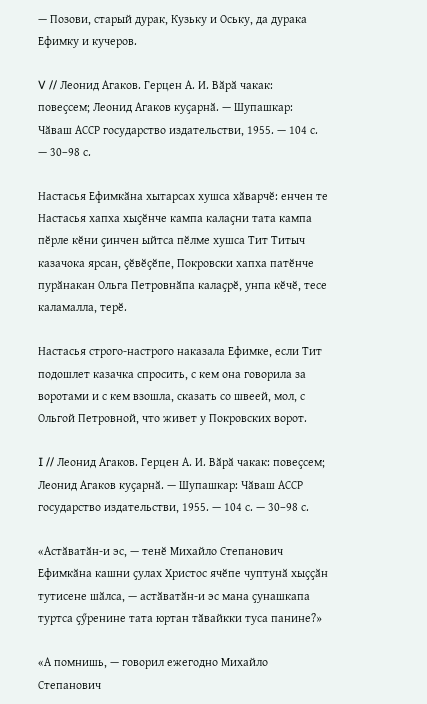— Позови, старый дурак, Кузьку и Оську, да дурака Ефимку и кучеров.

V // Леонид Агаков. Герцен А. И. Вӑрӑ чакак: повеҫсем; Леонид Агаков куҫарнӑ. — Шупашкар: Чӑваш АССР государство издательстви, 1955. — 104 с. — 30–98 с.

Настасья Ефимкӑна хытарсах хушса хӑварчӗ: енчен те Настасья хапха хыҫӗнче кампа калаҫни тата кампа пӗрле кӗни ҫинчен ыйтса пӗлме хушса Тит Титыч казачока ярсан, ҫӗвӗҫӗпе, Покровски хапха патӗнче пурӑнакан Ольга Петровнӑпа калаҫрӗ, унпа кӗчӗ, тесе каламалла, терӗ.

Настасья строго-настрого наказала Ефимке, если Тит подошлет казачка спросить, с кем она говорила за воротами и с кем взошла, сказать со швеей, мол, с Ольгой Петровной, что живет у Покровских ворот.

I // Леонид Агаков. Герцен А. И. Вӑрӑ чакак: повеҫсем; Леонид Агаков куҫарнӑ. — Шупашкар: Чӑваш АССР государство издательстви, 1955. — 104 с. — 30–98 с.

«Астӑватӑн-и эс, — тенӗ Михайло Степанович Ефимкӑна кашни ҫулах Христос ячӗпе чуптунӑ хыҫҫӑн тутисене шӑлса, — астӑватӑн-и эс мана ҫунашкапа туртса ҫӳренине тата юртан тӑвайкки туса панине?»

«А помнишь, — говорил ежегодно Михайло Степанович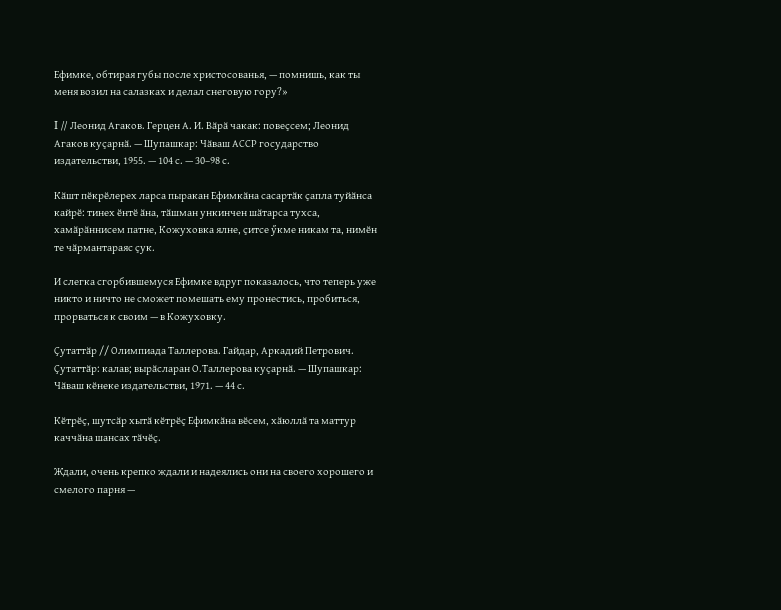Ефимке, обтирая губы после христосованья, — помнишь, как ты меня возил на салазках и делал снеговую гору?»

I // Леонид Агаков. Герцен А. И. Вӑрӑ чакак: повеҫсем; Леонид Агаков куҫарнӑ. — Шупашкар: Чӑваш АССР государство издательстви, 1955. — 104 с. — 30–98 с.

Кӑшт пӗкрӗлерех ларса пыракан Ефимкӑна сасартӑк ҫапла туйӑнса кайрӗ: тинех ӗнтӗ ӑна, тӑшман ункинчен шӑтарса тухса, хамӑрӑннисем патне, Кожуховка ялне, ҫитсе ӳкме никам та, нимӗн те чӑрмантараяс ҫук.

И слегка сгорбившемуся Ефимке вдруг показалось, что теперь уже никто и ничто не сможет помешать ему пронестись, пробиться, прорваться к своим — в Кожуховку.

Ҫутаттӑр // Олимпиада Таллерова. Гайдар, Аркадий Петрович. Ҫутаттӑр: калав; вырӑсларан О.Таллерова куҫарнӑ. — Шупашкар: Чӑваш кӗнеке издательстви, 1971. — 44 с.

Кӗтрӗҫ, шутсӑр хытӑ кӗтрӗҫ Ефимкӑна вӗсем, хӑюллӑ та маттур каччӑна шансах тӑчӗҫ.

Ждали, очень крепко ждали и надеялись они на своего хорошего и смелого парня —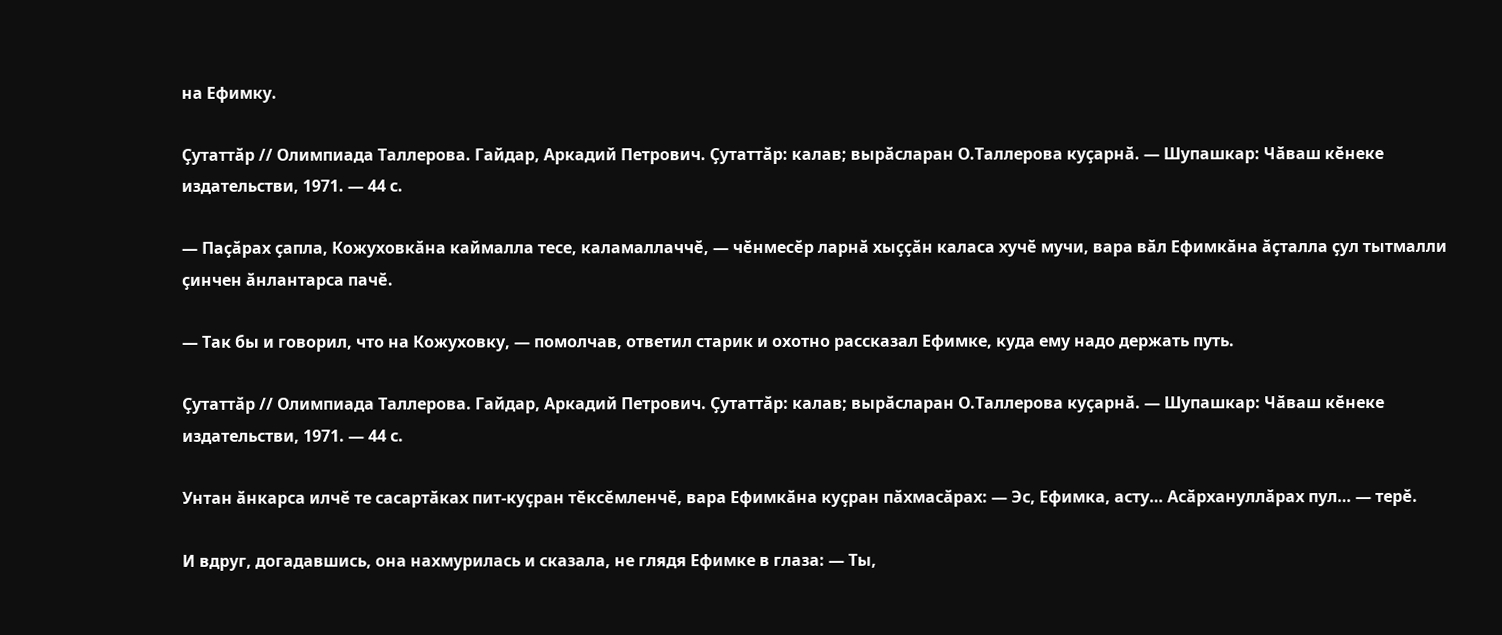на Ефимку.

Ҫутаттӑр // Олимпиада Таллерова. Гайдар, Аркадий Петрович. Ҫутаттӑр: калав; вырӑсларан О.Таллерова куҫарнӑ. — Шупашкар: Чӑваш кӗнеке издательстви, 1971. — 44 с.

— Паҫӑрах ҫапла, Кожуховкӑна каймалла тесе, каламаллаччӗ, — чӗнмесӗр ларнӑ хыҫҫӑн каласа хучӗ мучи, вара вӑл Ефимкӑна ӑҫталла ҫул тытмалли ҫинчен ӑнлантарса пачӗ.

— Так бы и говорил, что на Кожуховку, — помолчав, ответил старик и охотно рассказал Ефимке, куда ему надо держать путь.

Ҫутаттӑр // Олимпиада Таллерова. Гайдар, Аркадий Петрович. Ҫутаттӑр: калав; вырӑсларан О.Таллерова куҫарнӑ. — Шупашкар: Чӑваш кӗнеке издательстви, 1971. — 44 с.

Унтан ӑнкарса илчӗ те сасартӑках пит-куҫран тӗксӗмленчӗ, вара Ефимкӑна куҫран пӑхмасӑрах: — Эс, Ефимка, асту… Асӑрхануллӑрах пул… — терӗ.

И вдруг, догадавшись, она нахмурилась и сказала, не глядя Ефимке в глаза: — Ты,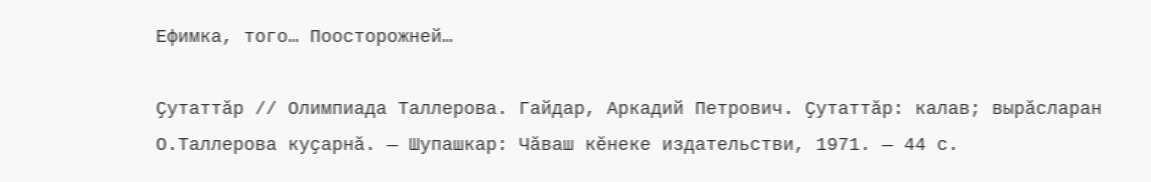Ефимка, того… Поосторожней…

Ҫутаттӑр // Олимпиада Таллерова. Гайдар, Аркадий Петрович. Ҫутаттӑр: калав; вырӑсларан О.Таллерова куҫарнӑ. — Шупашкар: Чӑваш кӗнеке издательстви, 1971. — 44 с.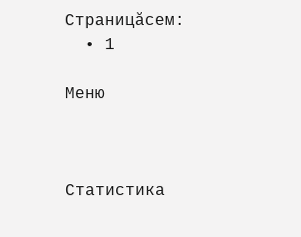Страницăсем:
  • 1

Меню



Статистика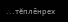...тĕплӗнрех